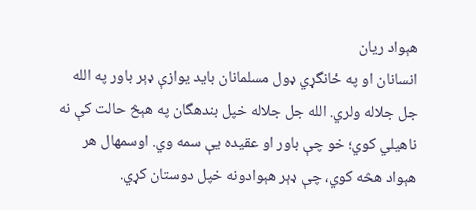هېواد ریان
انسانان او په ځانگړي ډول مسلمانان باید یوازې ډېر باور په الله جل جلاله ولري. الله جل جلاله خپل بندهگان په هېڅ حالت کې نه ناهیلي کوي؛ خو چې باور او عقیده یې سمه وي. اوسمهال هر هېواد هڅه کوي، چې ډېر هېوادونه خپل دوستان کړي.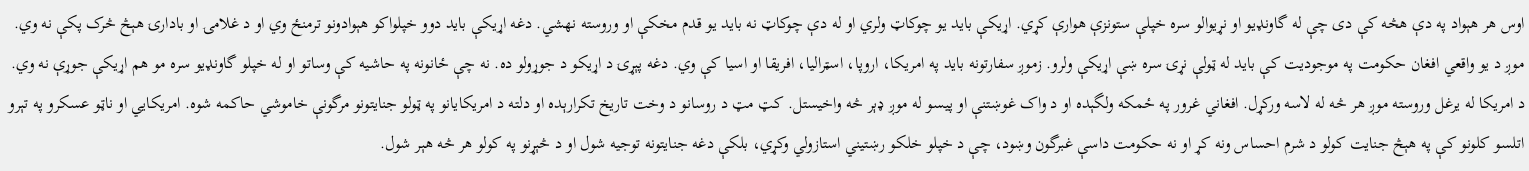اوس هر هېواد په دې هڅه کې دی چې له گاونډیو او نړیوالو سره خپلې ستونزې هوارې کړي. اړیکې باید یو چوکاټ ولري او له دې چوکاټ نه باید یو قدم مخکې او وروسته نهشي. دغه اړیکې باید دوو خپلواکو هېوادونو ترمنځ وي او د غلامۍ او بادارۍ هېڅ څرک پکې نه وي.
موږ د یو واقعي افغان حکومت په موجودیت کې باید له ټولې نړۍ سره ښې اړیکې ولرو. زموږ سفارتونه باید په امریکا، اروپا، اسټرالیا، افریقا او اسیا کې وي. دغه پېړۍ د اړیکو د جوړولو ده. نه چې ځانونه په حاشیه کې وساتو او له خپلو گاونډیو سره مو هم اړیکې جوړې نه وي.
د امریکا له یرغل وروسته موږ هر څه له لاسه ورکړل. افغاني غرور په ځمکه ولگېده او د واک غوښتنې او پیسو له موږ ډېر څه واخیستل. کټ مټ د روسانو د وخت تاریخ تکرارېده او دلته د امریکایانو په ټولو جنایتونو مرگونې خاموشي حاکمه شوه. امریکايي او ناټو عسکرو په تېرو اتلسو کلونو کې په هېڅ جنایت کولو د شرم احساس ونه کړ او نه حکومت داسې غبرگون وښود، چې د خپلو خلکو رښتیني استازولي وکړي، بلکې دغه جنایتونه توجیه شول او د څېړنو په کولو هر څه هېر شول.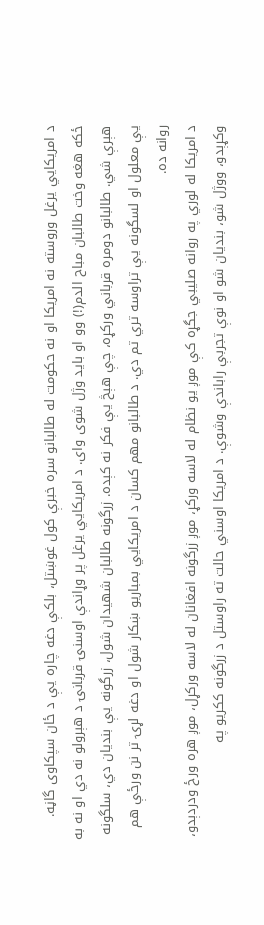د امریکايي یرغل وروسته نه امریکا او نه حکومت له طالبانو سره خبرې کول غوښتل، بلکې دغه چاره یې د ځان سپکاوی گاڼه. ځکه هغه وخت طالبان مباح الدم(!) وو او باید وژل شوی وای. د امریکايي یرغل پر وړاندې اوسنۍ قربانۍ د هېرولو نه دي او نه به هېرې شي. طالبانو دومره قرباني ورکړه، چې هېڅ یې فکر نه کېده. زرگونه طالبان شهیدان شول، زرگونه یې بندیان دي، سلگونه یې معلول او لسگونه یې تراوسه تري تم دي. د طالبانو مهم کسان د امریکايي بمباریو ښکار شول او دغه لړۍ تر نن ورځې هم روانه ده.
د امریکا له لوري په روانه صلیبي جگړه کې موږ یو نظام له لاسه ورکړ، موږ زرگونه افغانان له لاسه ورکړل، موږ هره ورځ ودردېدو، وکړېدو، ووژل شو، بندیان شو او نوې تجربې راباندې وشوې. د امریکا اوسني حالت ته راوستل د زرگونه ککریو په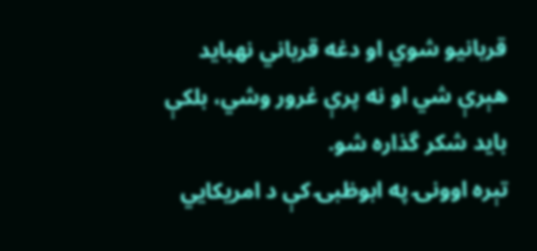قربانیو شوي او دغه قرباني نهباید هېرې شي او نه پرې غرور وشي، بلکې باید شکر گذاره شو.
تېره اوونۍ په ابوظبۍ کې د امریکايي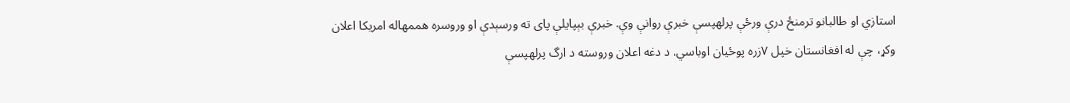استازي او طالبانو ترمنځ درې ورځې پرلهپسې خبرې روانې وې. خبرې بېپایلې پای ته ورسېدې او وروسره هممهاله امریکا اعلان وکړ، چې له افغانستان خپل ۷زره پوځیان اوباسي. د دغه اعلان وروسته د ارگ پرلهپسې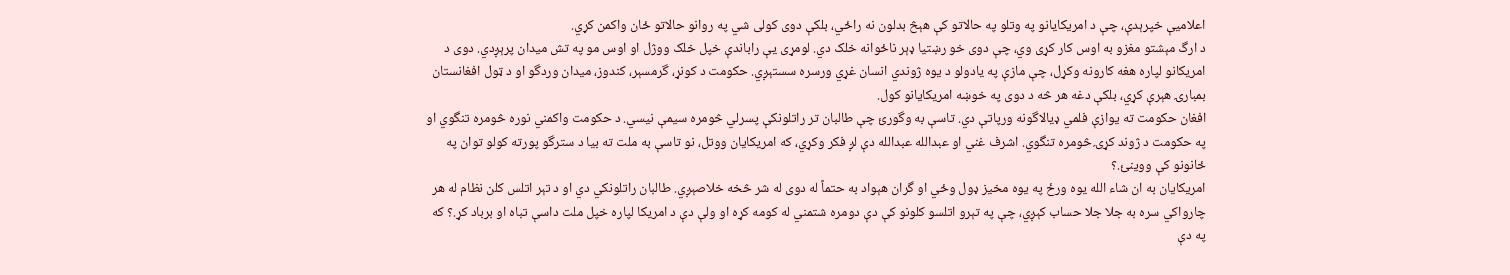اعلامیې خپرېدې، چې د امریکایانو په وتلو په حالاتو کې هېڅ بدلون نه راځي، بلکې دوی کولی شي په روانو حالاتو ځان واکمن کړي.
د ارگ مېشتو مغزو به اوس کار کړی وي، چې دوی خو رښتیا ډېر ناځوانه خلک دي. لومړی یې راباندې خپل خلک ووژل او اوس مو په تش میدان پرېږدي. دوی د امریکانو لپاره هغه کارونه وکړل، چې مازې په یادولو د یوه ژوندي انسان غړي ورسره سستېږي. حکومت د کونړ، گرمسېر، کندوز، میدان وردگو او د ټول افغانستان بمبارۍ هېرې کړي، بلکې دغه هر څه د دوی په خوښه امریکایانو کول.
افغان حکومت ته یوازې فلمي ډیالاگونه ورپاتې دي. تاسې به وگورئ چې طالبان تر راتلونکې پسرلي څومره سیمې نیسي. د حکومت واکمني نوره څومره تنگوي او په حکومت د ژوند کړۍ څومره تنگوي. اشرف غني او عبدالله عبدالله دې لږ فکر وکړي، که امریکایان ووتل، نو تاسې به ملت ته بیا د سترگو پورته کولو توان په ځانونو کې ووینئ.؟
امریکایان به ان شاء الله یوه ورځ په یوه مخیز ډول وځي او گران هېواد به حتماً له دوی له شر څخه خلاصېږي. طالبان راتلونکي دي او د تېر اتلس کلن نظام له هر چارواکي سره به جلا جلا حساب کېږي، چې په تېرو اتلسو کلونو کې دې دومره شتمني له کومه کړه او ولې دې د امریکا لپاره خپل ملت داسې تباه او برباد کړ.؟ که په دې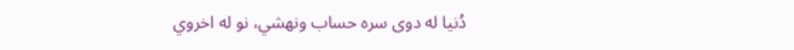دُنیا له دوی سره حساب ونهشي، نو له اخروي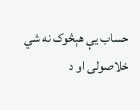حساب یې هېڅوک نه شي خلاصولی او د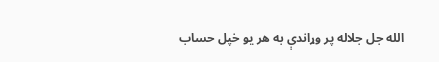الله جل جلاله پر وړاندې به هر یو خپل حساب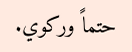حتماً ورکوي.